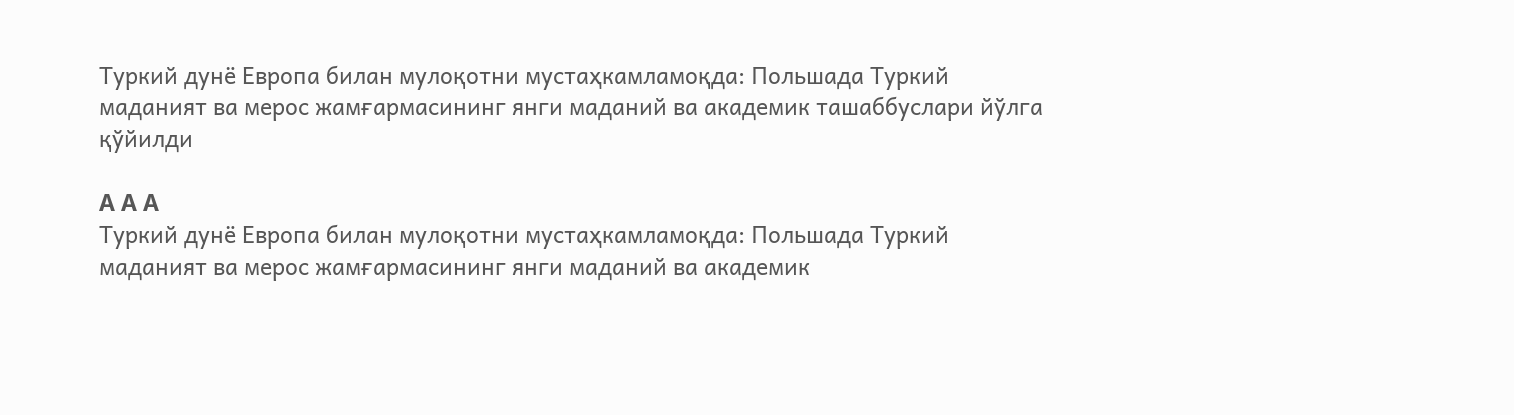Туркий дунё Европa билан мулоқотни мустаҳкамламоқда: Польшада Туркий маданият ва мерос жамғармасининг янги маданий ва академик ташаббуслари йўлга қўйилди

A A A
Туркий дунё Европa билан мулоқотни мустаҳкамламоқда: Польшада Туркий маданият ва мерос жамғармасининг янги маданий ва академик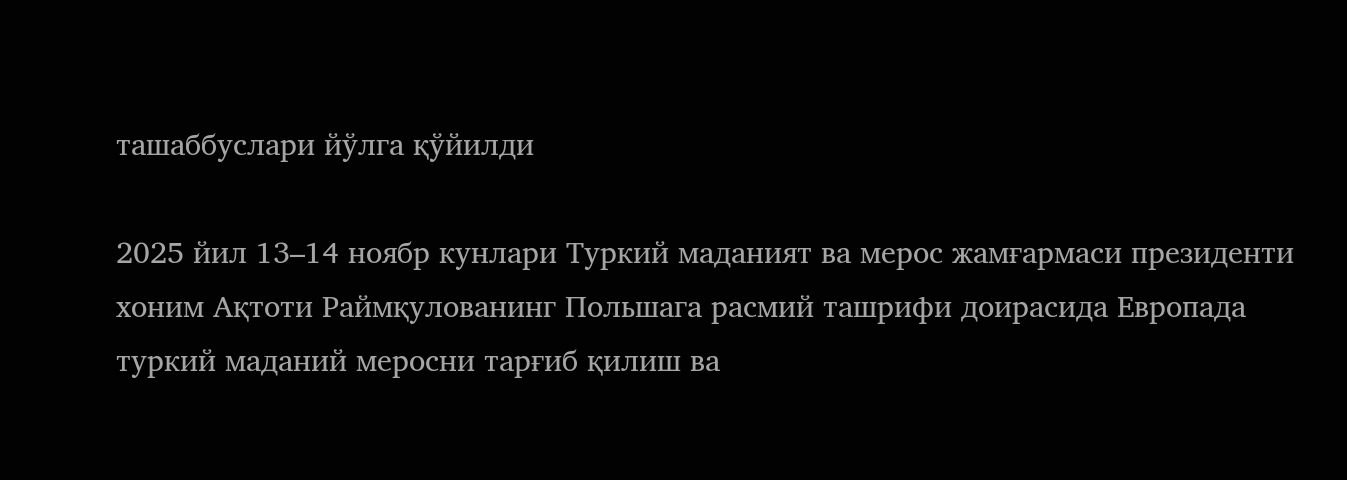ташаббуслари йўлга қўйилди

2025 йил 13–14 ноябр кунлари Туркий маданият ва мерос жамғармаси президенти хоним Ақтоти Раймқулованинг Польшага расмий ташрифи доирасида Европада туркий маданий меросни тарғиб қилиш ва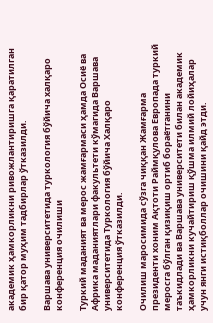академик ҳамкорликни ривожлантиришга қаратилган бир қатор муҳим тадбирлар ўтказилди.

Варшава университетида туркология бўйича халқаро конференция очилиши

Туркий маданият ва мерос жамғармаси ҳамда Осиё ва Африка маданиятлари факультети кўмагида Варшава университетида Туркология бўйича Халқаро конференция ўтказилди.

Очилиш маросимида сўзга чиққан Жамғарма президенти хоним Ақтоти Раймқулова Европада туркий меросга бўлган қизиқиш ортиб бораётганини таъкидлади ва Варшава университети билан академик ҳамкорликни кучайтириш қўшма илмий лойиҳалар учун янги истиқболлар очишини қайд этди.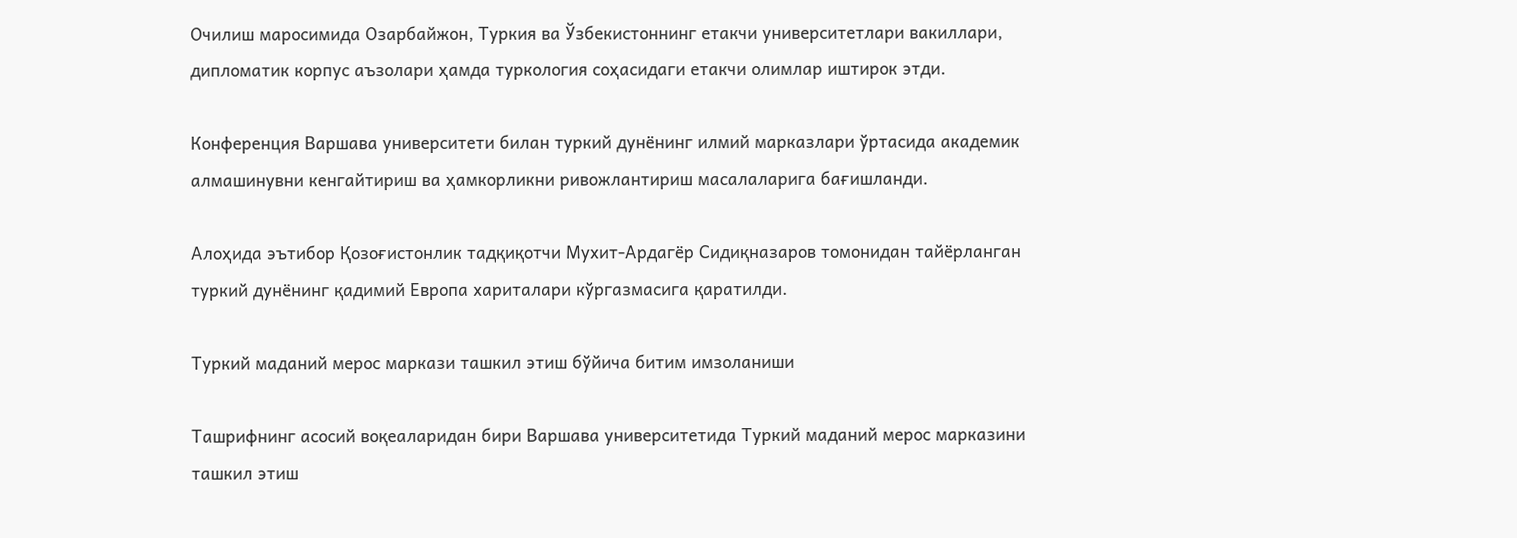Очилиш маросимида Озарбайжон, Туркия ва Ўзбекистоннинг етакчи университетлари вакиллари, дипломатик корпус аъзолари ҳамда туркология соҳасидаги етакчи олимлар иштирок этди.

Конференция Варшава университети билан туркий дунёнинг илмий марказлари ўртасида академик алмашинувни кенгайтириш ва ҳамкорликни ривожлантириш масалаларига бағишланди.

Алоҳида эътибор Қозоғистонлик тадқиқотчи Мухит-Ардагёр Сидиқназаров томонидан тайёрланган туркий дунёнинг қадимий Европа хариталари кўргазмасига қаратилди.

Туркий маданий мерос маркази ташкил этиш бўйича битим имзоланиши

Ташрифнинг асосий воқеаларидан бири Варшава университетида Туркий маданий мерос марказини ташкил этиш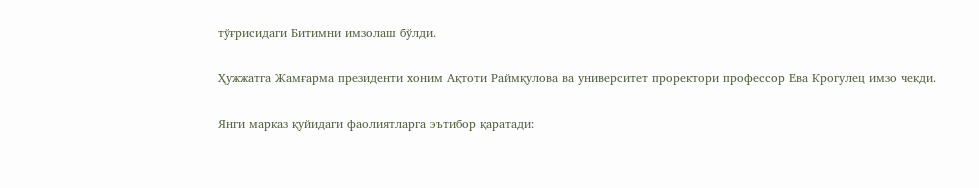тўғрисидаги Битимни имзолаш бўлди.

Ҳужжатга Жамғарма президенти хоним Ақтоти Раймқулова ва университет проректори профессор Ева Крогулец имзо чекди.

Янги марказ қуйидаги фаолиятларга эътибор қаратади: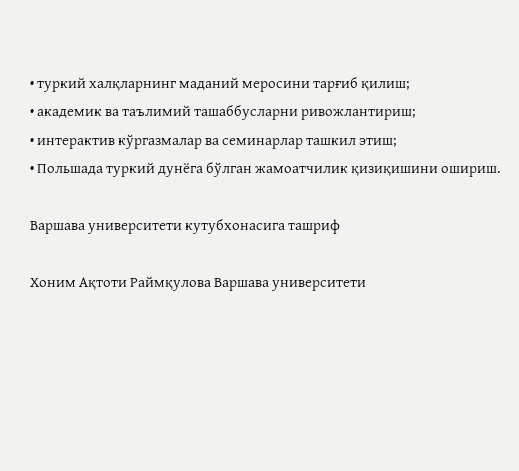• туркий халқларнинг маданий меросини тарғиб қилиш;
• академик ва таълимий ташаббусларни ривожлантириш;
• интерактив кўргазмалар ва семинарлар ташкил этиш;
• Польшада туркий дунёга бўлган жамоатчилик қизиқишини ошириш.

Варшава университети кутубхонасига ташриф

Хоним Ақтоти Раймқулова Варшава университети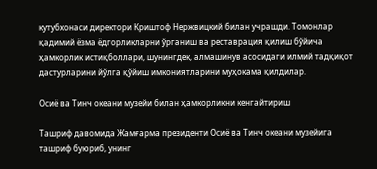кутубхонаси директори Криштоф Нержвицкий билан учрашди. Томонлар қадимий ёзма ёдгорликларни ўрганиш ва реставрация қилиш бўйича ҳамкорлик истиқболлари, шунингдек, алмашинув асосидаги илмий тадқиқот дастурларини йўлга қўйиш имкониятларини муҳокама қилдилар.

Осиё ва Тинч океани музейи билан ҳамкорликни кенгайтириш

Ташриф давомида Жамғарма президенти Осиё ва Тинч океани музейига ташриф буюриб, унинг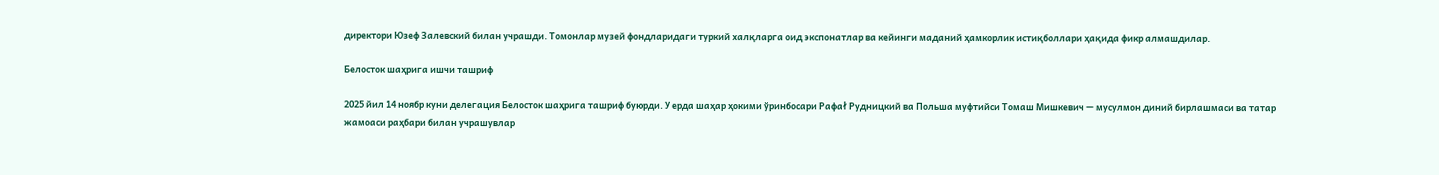директори Юзеф Залевский билан учрашди. Томонлар музей фондларидаги туркий халқларга оид экспонатлар ва кейинги маданий ҳамкорлик истиқболлари ҳақида фикр алмашдилар.

Белосток шаҳрига ишчи ташриф

2025 йил 14 ноябр куни делегация Белосток шаҳрига ташриф буюрди. У ерда шаҳар ҳокими ўринбосари Рафаł Рудницкий ва Польша муфтийси Томаш Мишкевич — мусулмон диний бирлашмаси ва татар жамоаси раҳбари билан учрашувлар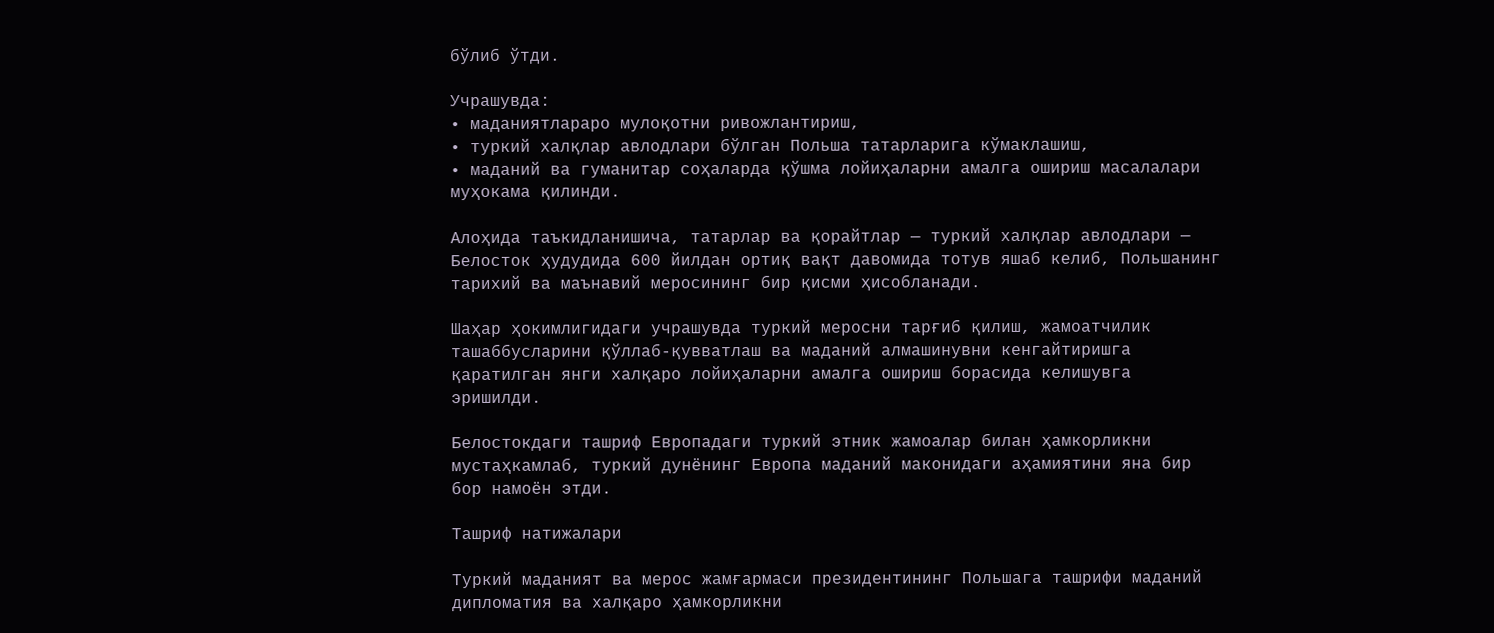бўлиб ўтди.

Учрашувда:
• маданиятлараро мулоқотни ривожлантириш,
• туркий халқлар авлодлари бўлган Польша татарларига кўмаклашиш,
• маданий ва гуманитар соҳаларда қўшма лойиҳаларни амалга ошириш масалалари муҳокама қилинди.

Алоҳида таъкидланишича, татарлар ва қорайтлар — туркий халқлар авлодлари — Белосток ҳудудида 600 йилдан ортиқ вақт давомида тотув яшаб келиб, Польшанинг тарихий ва маънавий меросининг бир қисми ҳисобланади.

Шаҳар ҳокимлигидаги учрашувда туркий меросни тарғиб қилиш, жамоатчилик ташаббусларини қўллаб-қувватлаш ва маданий алмашинувни кенгайтиришга қаратилган янги халқаро лойиҳаларни амалга ошириш борасида келишувга эришилди.

Белостокдаги ташриф Европадаги туркий этник жамоалар билан ҳамкорликни мустаҳкамлаб, туркий дунёнинг Европа маданий маконидаги аҳамиятини яна бир бор намоён этди.

Ташриф натижалари

Туркий маданият ва мерос жамғармаси президентининг Польшага ташрифи маданий дипломатия ва халқаро ҳамкорликни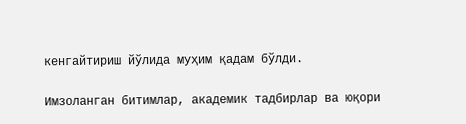кенгайтириш йўлида муҳим қадам бўлди.

Имзоланган битимлар, академик тадбирлар ва юқори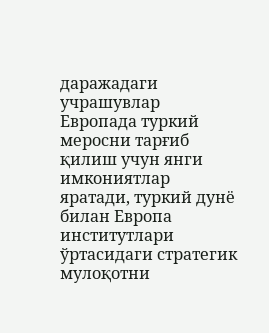даражадаги учрашувлар Европада туркий меросни тарғиб қилиш учун янги имкониятлар яратади, туркий дунё билан Европа институтлари ўртасидаги стратегик мулоқотни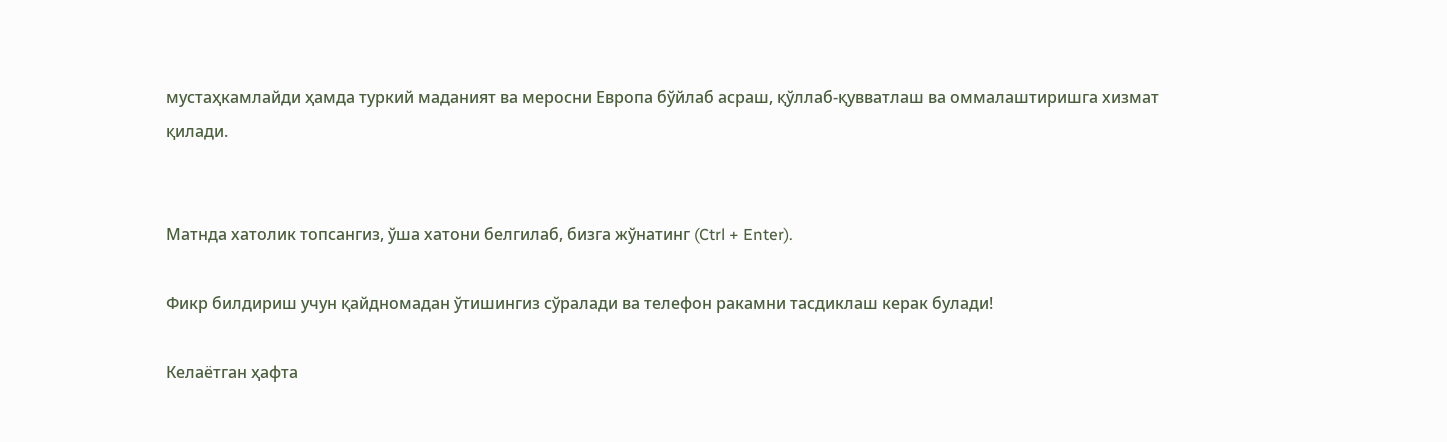мустаҳкамлайди ҳамда туркий маданият ва меросни Европа бўйлаб асраш, қўллаб-қувватлаш ва оммалаштиришга хизмат қилади.


Матнда хатолик топсангиз, ўша хатони белгилаб, бизга жўнатинг (Ctrl + Enter).

Фикр билдириш учун қайдномадан ўтишингиз сўралади ва телефон ракамни тасдиклаш керак булади!

Келаётган ҳафта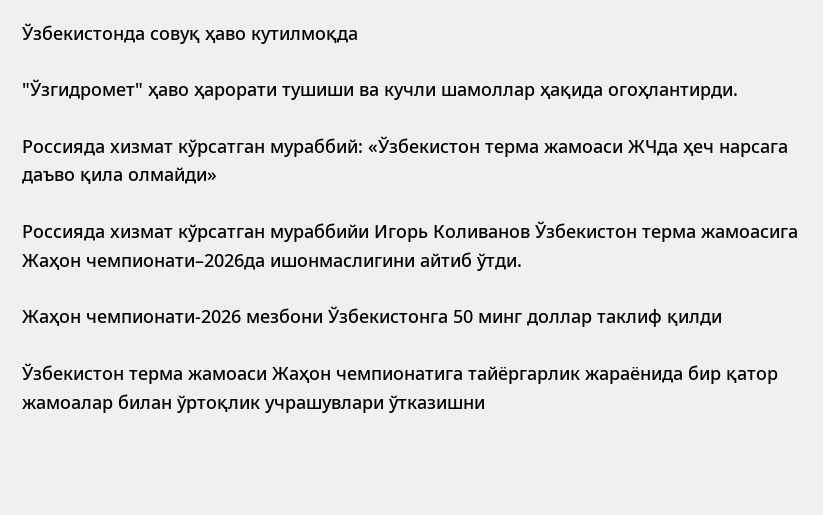Ўзбекистонда совуқ ҳаво кутилмоқда

"Ўзгидромет" ҳаво ҳарорати тушиши ва кучли шамоллар ҳақида огоҳлантирди.

Россияда хизмат кўрсатган мураббий: «Ўзбекистон терма жамоаси ЖЧда ҳеч нарсага даъво қила олмайди»

Россияда хизмат кўрсатган мураббийи Игорь Коливанов Ўзбекистон терма жамоасига Жаҳон чемпионати–2026да ишонмаслигини айтиб ўтди.

Жаҳон чемпионати-2026 мезбони Ўзбекистонга 50 минг доллар таклиф қилди

Ўзбекистон терма жамоаси Жаҳон чемпионатига тайёргарлик жараёнида бир қатор жамоалар билан ўртоқлик учрашувлари ўтказишни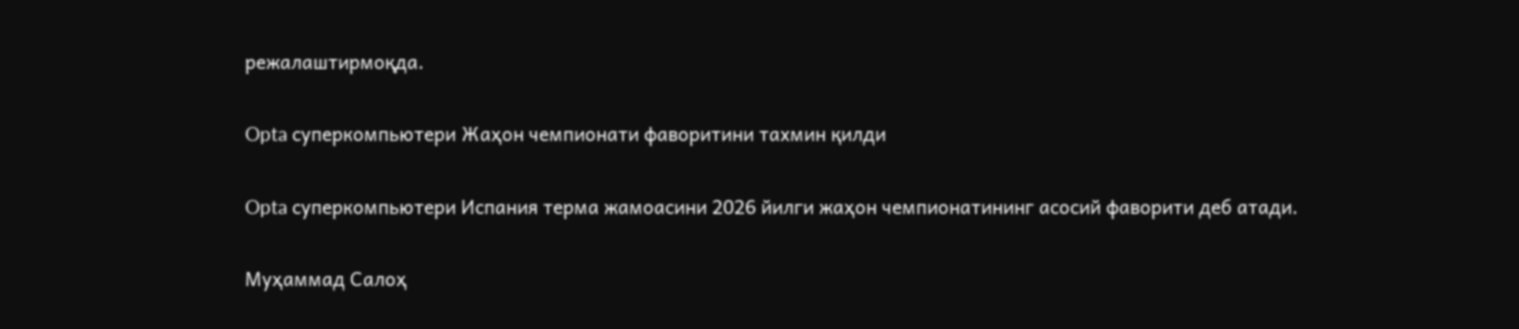режалаштирмоқда.

Opta суперкомпьютери Жаҳон чемпионати фаворитини тахмин қилди

Opta суперкомпьютери Испания терма жамоасини 2026 йилги жаҳон чемпионатининг асосий фаворити деб атади.

Муҳаммад Салоҳ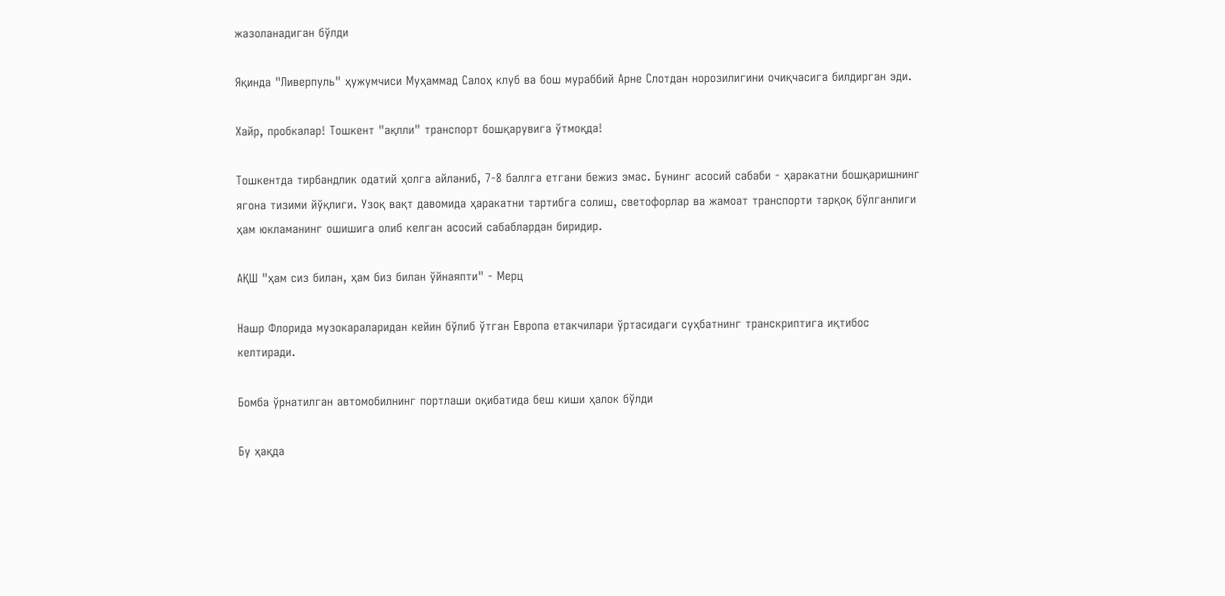жазоланадиган бўлди

Яқинда "Ливерпуль" ҳужумчиси Муҳаммад Салоҳ клуб ва бош мураббий Арне Слотдан норозилигини очиқчасига билдирган эди.

Хайр, пробкалар! Тошкент "ақлли" транспорт бошқарувига ўтмоқда!

Тошкентда тирбандлик одатий ҳолга айланиб, 7-8 баллга етгани бежиз эмас. Бунинг асосий сабаби - ҳаракатни бошқаришнинг ягона тизими йўқлиги. Узоқ вақт давомида ҳаракатни тартибга солиш, светофорлар ва жамоат транспорти тарқоқ бўлганлиги ҳам юкламанинг ошишига олиб келган асосий сабаблардан биридир.

АҚШ "ҳам сиз билан, ҳам биз билан ўйнаяпти" - Мерц

Нашр Флорида музокараларидан кейин бўлиб ўтган Европа етакчилари ўртасидаги суҳбатнинг транскриптига иқтибос келтиради.

Бомба ўрнатилган автомобилнинг портлаши оқибатида беш киши ҳалок бўлди

Бу ҳақда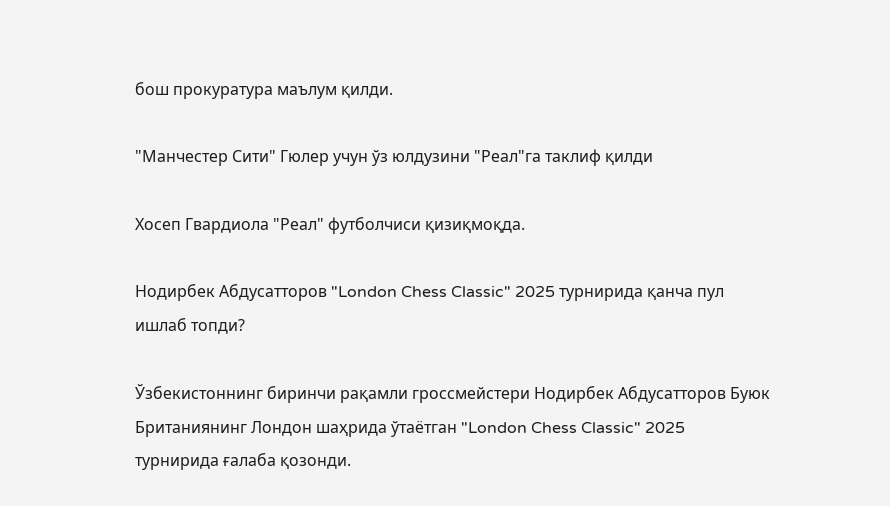бош прокуратура маълум қилди.

"Манчестер Сити" Гюлер учун ўз юлдузини "Реал"га таклиф қилди

Хосеп Гвардиола "Реал" футболчиси қизиқмоқда.

Нодирбек Абдусатторов "London Chess Classic" 2025 турнирида қанча пул ишлаб топди?

Ўзбекистоннинг биринчи рақамли гроссмейстери Нодирбек Абдусатторов Буюк Британиянинг Лондон шаҳрида ўтаётган "London Chess Classic" 2025 турнирида ғалаба қозонди.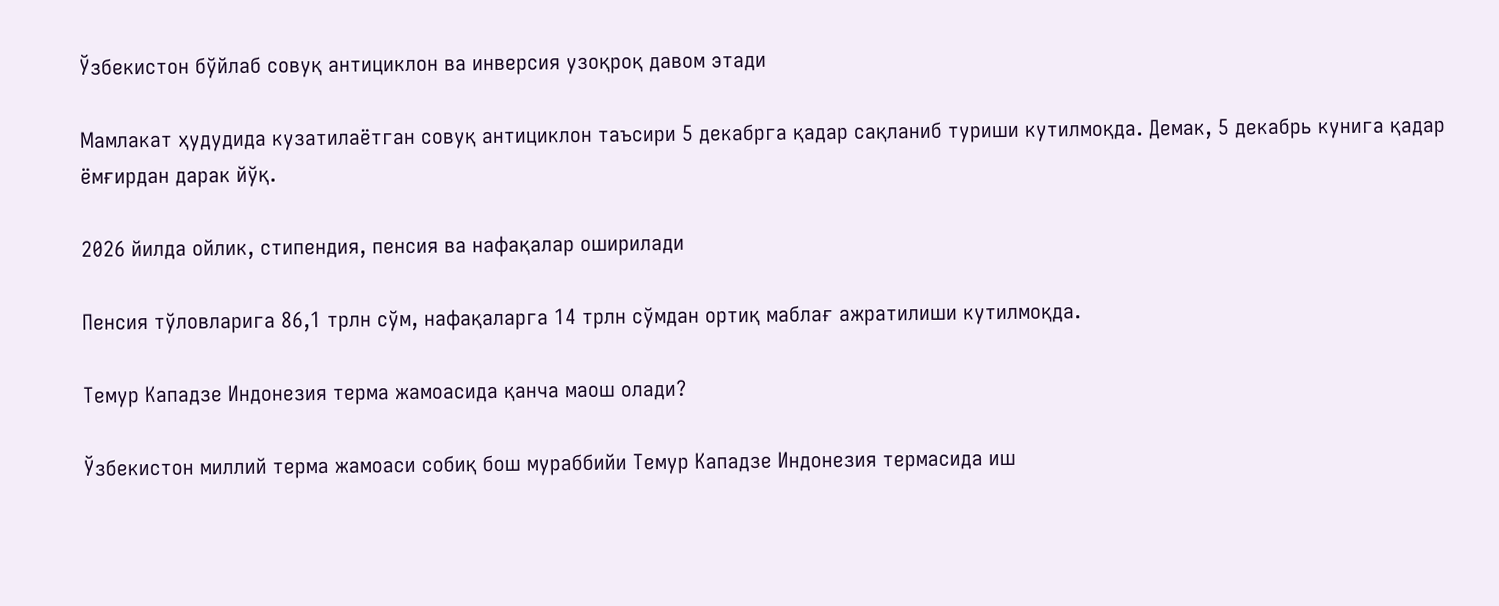Ўзбекистон бўйлаб совуқ антициклон ва инверсия узоқроқ давом этади

Мамлакат ҳудудида кузатилаётган совуқ антициклон таъсири 5 декабрга қадар сақланиб туриши кутилмоқда. Демак, 5 декабрь кунига қадар ёмғирдан дарак йўқ.

2026 йилда ойлик, стипендия, пенсия ва нафақалар оширилади

Пенсия тўловларига 86,1 трлн сўм, нафақаларга 14 трлн сўмдан ортиқ маблағ ажратилиши кутилмоқда.

Темур Кападзе Индонезия терма жамоасида қанча маош олади?

Ўзбекистон миллий терма жамоаси собиқ бош мураббийи Темур Кападзе Индонезия термасида иш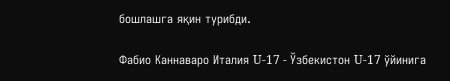бошлашга яқин турибди.

Фабио Каннаваро Италия U-17 - Ўзбекистон U-17 ўйинига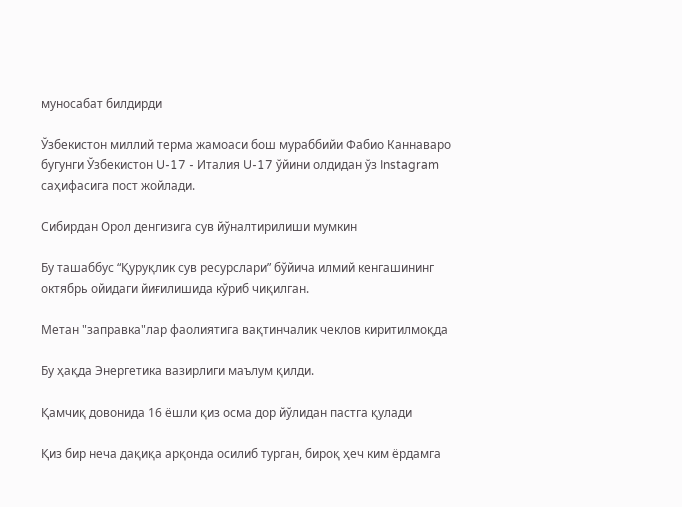муносабат билдирди

Ўзбекистон миллий терма жамоаси бош мураббийи Фабио Каннаваро бугунги Ўзбекистон U-17 - Италия U-17 ўйини олдидан ўз Instagram саҳифасига пост жойлади.

Сибирдан Орол денгизига сув йўналтирилиши мумкин

Бу ташаббус “Қуруқлик сув ресурслари” бўйича илмий кенгашининг октябрь ойидаги йиғилишида кўриб чиқилган.

Метан "заправка"лар фаолиятига вақтинчалик чеклов киритилмоқда

Бу ҳақда Энергетика вазирлиги маълум қилди.

Қамчиқ довонида 16 ёшли қиз осма дор йўлидан пастга қулади

Қиз бир неча дақиқа арқонда осилиб турган, бироқ ҳеч ким ёрдамга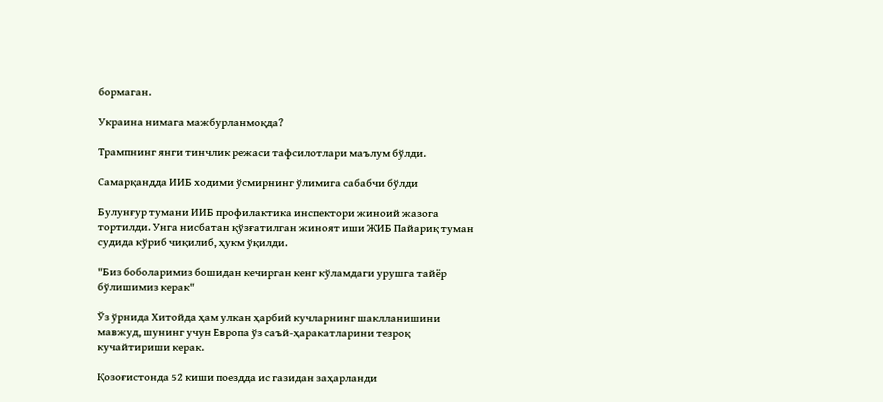бормаган.

Украина нимага мажбурланмоқда?

Трампнинг янги тинчлик режаси тафсилотлари маълум бўлди.

Самарқандда ИИБ ходими ўсмирнинг ўлимига сабабчи бўлди

Булунғур тумани ИИБ профилактика инспектори жиноий жазога тортилди. Унга нисбатан қўзғатилган жиноят иши ЖИБ Пайариқ туман судида кўриб чиқилиб, ҳукм ўқилди.

"Биз боболаримиз бошидан кечирган кенг кўламдаги урушга тайёр бўлишимиз керак"

Ўз ўрнида Хитойда ҳам улкан ҳарбий кучларнинг шаклланишини мавжуд, шунинг учун Европа ўз саъй-ҳаракатларини тезроқ кучайтириши керак.

Қозоғистонда 52 киши поездда ис газидан заҳарланди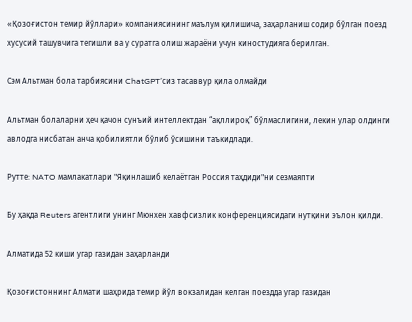«Қозоғистон темир йўллари» компаниясининг маълум қилишича, заҳарланиш содир бўлган поезд хусусий ташувчига тегишли ва у суратга олиш жараёни учун киностудияга берилган.

Сэм Альтман бола тарбиясини ChatGPT’сиз тасаввур қила олмайди

Альтман болаларни ҳеч қачон сунъий интеллектдан “ақллироқ” бўлмаслигини, лекин улар олдинги авлодга нисбатан анча қобилиятли бўлиб ўсишини таъкидлади.

Рутте: NATO мамлакатлари "Яқинлашиб келаётган Россия таҳдиди"ни сезмаяпти

Бу ҳақда Reuters агентлиги унинг Мюнхен хавфсизлик конференциясидаги нутқини эълон қилди.

Алматида 52 киши угар газидан заҳарланди

Қозоғистоннинг Алмати шаҳрида темир йўл вокзалидан келган поездда угар газидан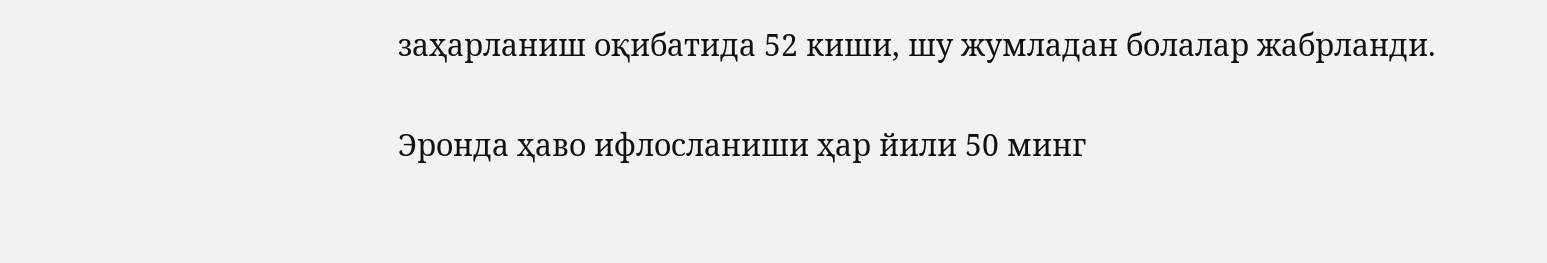заҳарланиш оқибатида 52 киши, шу жумладан болалар жабрланди.

Эронда ҳаво ифлосланиши ҳар йили 50 минг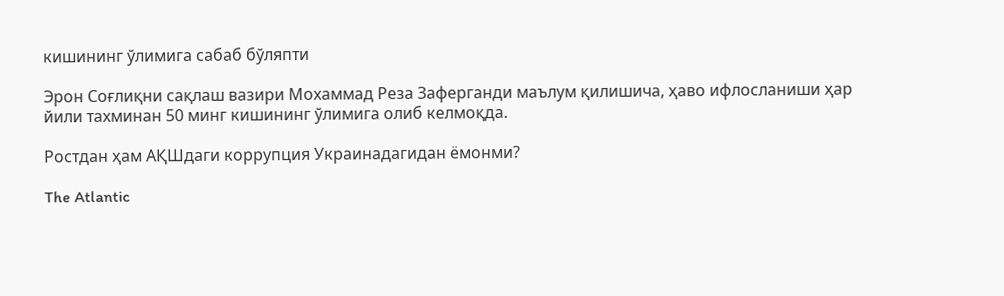кишининг ўлимига сабаб бўляпти

Эрон Соғлиқни сақлаш вазири Мохаммад Реза Заферганди маълум қилишича, ҳаво ифлосланиши ҳар йили тахминан 50 минг кишининг ўлимига олиб келмоқда.

Ростдан ҳам АҚШдаги коррупция Украинадагидан ёмонми?

The Atlantic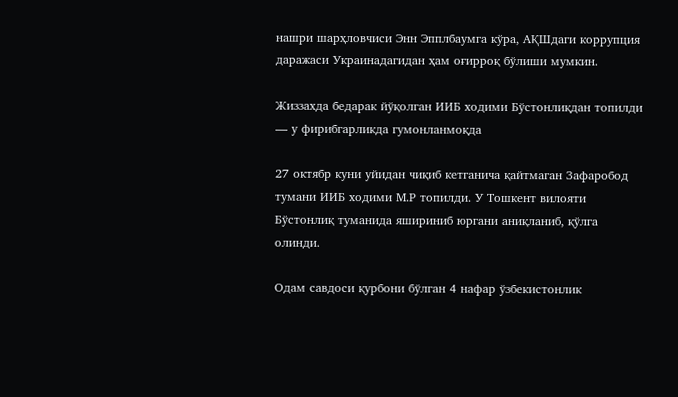нашри шарҳловчиси Энн Эпплбаумга кўра, АҚШдаги коррупция даражаси Украинадагидан ҳам оғирроқ бўлиши мумкин.

Жиззахда бедарак йўқолган ИИБ ходими Бўстонлиқдан топилди — у фирибгарликда гумонланмоқда

27 октябр куни уйидан чиқиб кетганича қайтмаган Зафаробод тумани ИИБ ходими М.Р топилди. У Тошкент вилояти Бўстонлиқ туманида яшириниб юргани аниқланиб, қўлга олинди.

Одам савдоси қурбони бўлган 4 нафар ўзбекистонлик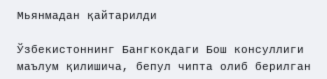Мьянмадан қайтарилди

Ўзбекистоннинг Бангкокдаги Бош консуллиги маълум қилишича, бепул чипта олиб берилган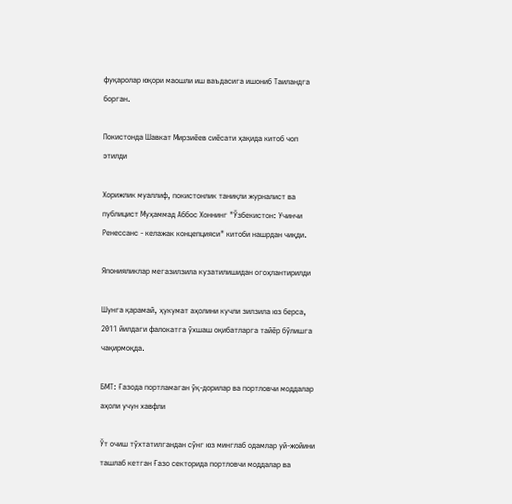фуқаролар юқори маошли иш ваъдасига ишониб Таиландга борган.

Покистонда Шавкат Мирзиёев сиёсати ҳақида китоб чоп этилди

Хорижлик муаллиф, покистонлик таниқли журналист ва публицист Муҳаммад Аббос Хоннинг "Ўзбекистон: Учинчи Ренессанс - келажак концепцияси" китоби нашрдан чиқди.

Японияликлар мегазилзила кузатилишидан огоҳлантирилди

Шунга қарамай, ҳукумат аҳолини кучли зилзила юз берса, 2011 йилдаги фалокатга ўхшаш оқибатларга тайёр бўлишга чақирмоқда.

БМТ: Ғазода портламаган ўқ-дорилар ва портловчи моддалар аҳоли учун хавфли

Ўт очиш тўхтатилгандан сўнг юз минглаб одамлар уй-жойини ташлаб кетган Ғазо секторида портловчи моддалар ва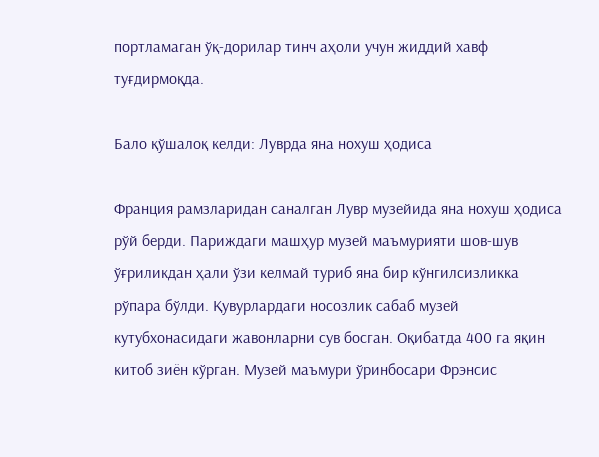портламаган ўқ-дорилар тинч аҳоли учун жиддий хавф туғдирмоқда.

Бало қўшалоқ келди: Луврда яна нохуш ҳодиса

Франция рамзларидан саналган Лувр музейида яна нохуш ҳодиса рўй берди. Париждаги машҳур музей маъмурияти шов-шув ўғриликдан ҳали ўзи келмай туриб яна бир кўнгилсизликка рўпара бўлди. Қувурлардаги носозлик сабаб музей кутубхонасидаги жавонларни сув босган. Оқибатда 400 га яқин китоб зиён кўрган. Музей маъмури ўринбосари Фрэнсис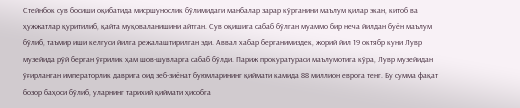Стейнбок сув босиши оқибатида мисршунослик бўлимидаги манбалар зарар кўрганини маълум қилар экан, китоб ва ҳужжатлар қуритилиб, қайта муқоваланишини айтган. Сув оқишига сабаб бўлган муаммо бир неча йилдан буён маълум бўлиб, таъмир иши келгуси йилга режалаштирилган эди. Аввал хабар берганимиздек, жорий йил 19 октябр куни Лувр музейида рўй берган ўғрилик ҳам шов-шувларга сабаб бўлди. Париж прокуратураси маълумотига кўра, Лувр музейидан ўғирланган императорлик даврига оид зеб-зиёнат буюмларининг қиймати камида 88 миллион еврога тенг. Бу сумма фақат бозор баҳоси бўлиб, уларнинг тарихий қиймати ҳисобга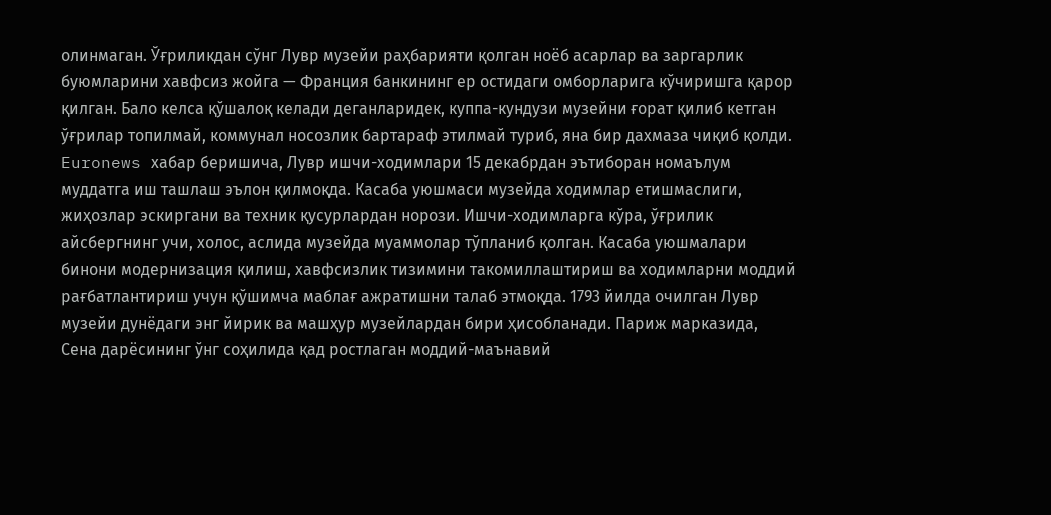олинмаган. Ўғриликдан сўнг Лувр музейи раҳбарияти қолган ноёб асарлар ва заргарлик буюмларини хавфсиз жойга — Франция банкининг ер остидаги омборларига кўчиришга қарор қилган. Бало келса қўшалоқ келади деганларидек, куппа-кундузи музейни ғорат қилиб кетган ўғрилар топилмай, коммунал носозлик бартараф этилмай туриб, яна бир дахмаза чиқиб қолди. Euronews хабар беришича, Лувр ишчи-ходимлари 15 декабрдан эътиборан номаълум муддатга иш ташлаш эълон қилмоқда. Касаба уюшмаси музейда ходимлар етишмаслиги, жиҳозлар эскиргани ва техник қусурлардан норози. Ишчи-ходимларга кўра, ўғрилик айсбергнинг учи, холос, аслида музейда муаммолар тўпланиб қолган. Касаба уюшмалари бинони модернизация қилиш, хавфсизлик тизимини такомиллаштириш ва ходимларни моддий рағбатлантириш учун қўшимча маблағ ажратишни талаб этмоқда. 1793 йилда очилган Лувр музейи дунёдаги энг йирик ва машҳур музейлардан бири ҳисобланади. Париж марказида, Сена дарёсининг ўнг соҳилида қад ростлаган моддий-маънавий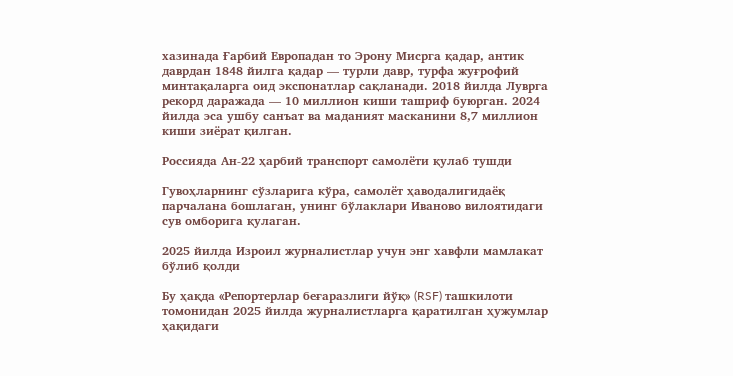хазинада Ғарбий Европадан то Эрону Мисрга қадар, антик даврдан 1848 йилга қадар — турли давр, турфа жуғрофий минтақаларга оид экспонатлар сақланади. 2018 йилда Луврга рекорд даражада — 10 миллион киши ташриф буюрган. 2024 йилда эса ушбу санъат ва маданият масканини 8,7 миллион киши зиёрат қилган.

Россияда Ан-22 ҳарбий транспорт самолёти қулаб тушди

Гувоҳларнинг сўзларига кўра, самолёт ҳаводалигидаёқ парчалана бошлаган, унинг бўлаклари Иваново вилоятидаги сув омборига қулаган.

2025 йилда Изроил журналистлар учун энг хавфли мамлакат бўлиб қолди

Бу ҳақда «Репортерлар беғаразлиги йўқ» (RSF) ташкилоти томонидан 2025 йилда журналистларга қаратилган ҳужумлар ҳақидаги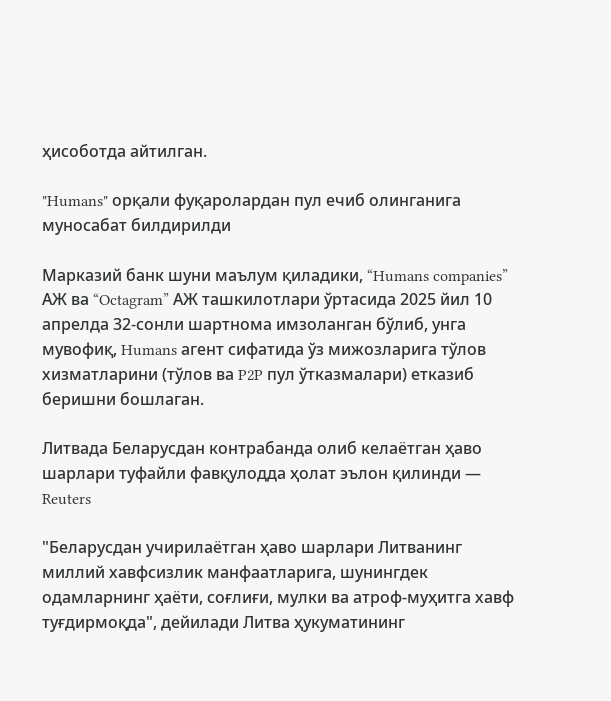ҳисоботда айтилган.

"Humans" орқали фуқаролардан пул ечиб олинганига муносабат билдирилди

Марказий банк шуни маълум қиладики, “Humans companies” АЖ ва “Octagram” АЖ ташкилотлари ўртасида 2025 йил 10 апрелда 32-сонли шартнома имзоланган бўлиб, унга мувофиқ, Humans агент сифатида ўз мижозларига тўлов хизматларини (тўлов ва P2P пул ўтказмалари) етказиб беришни бошлаган.

Литвада Беларусдан контрабанда олиб келаётган ҳаво шарлари туфайли фавқулодда ҳолат эълон қилинди — Reuters

"Беларусдан учирилаётган ҳаво шарлари Литванинг миллий хавфсизлик манфаатларига, шунингдек одамларнинг ҳаёти, соғлиғи, мулки ва атроф-муҳитга хавф туғдирмоқда", дейилади Литва ҳукуматининг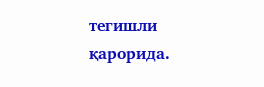тегишли қарорида.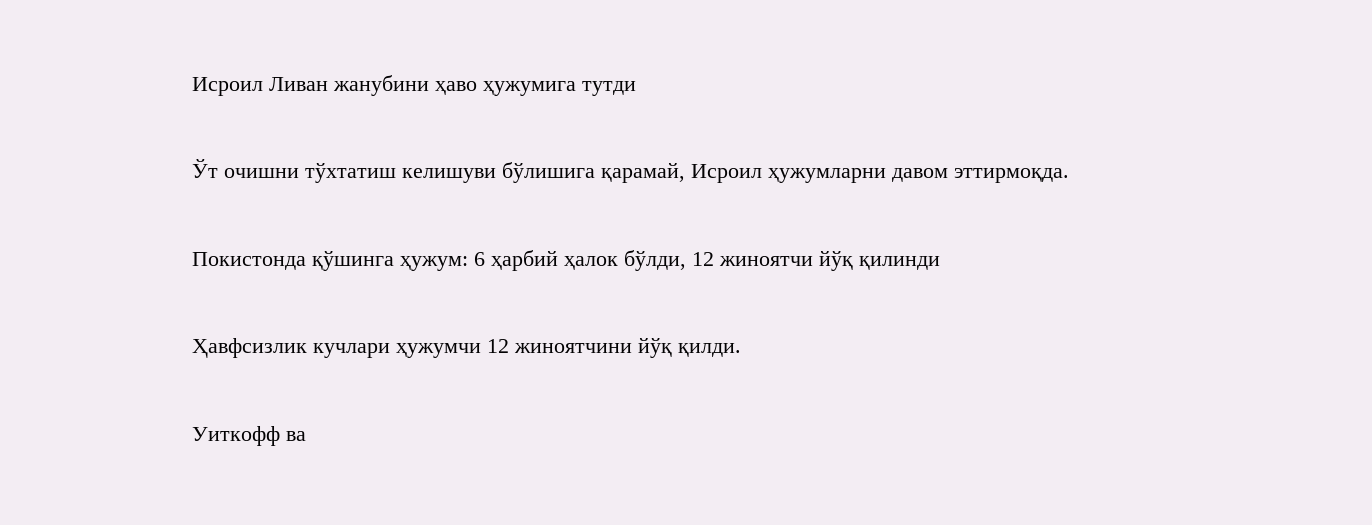Исроил Ливан жанубини ҳаво ҳужумига тутди

Ўт очишни тўхтатиш келишуви бўлишига қарамай, Исроил ҳужумларни давом эттирмоқда.

Покистонда қўшинга ҳужум: 6 ҳарбий ҳалок бўлди, 12 жиноятчи йўқ қилинди

Ҳавфсизлик кучлари ҳужумчи 12 жиноятчини йўқ қилди.

Уиткофф ва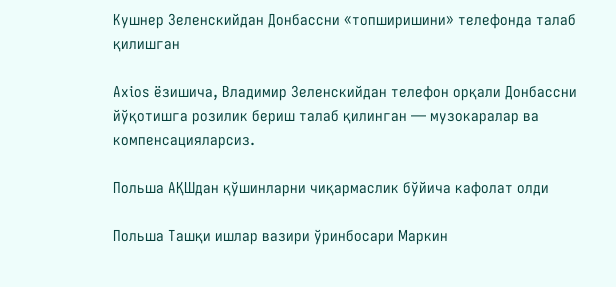Кушнер Зеленскийдан Донбассни «топширишини» телефонда талаб қилишган

Axios ёзишича, Владимир Зеленскийдан телефон орқали Донбассни йўқотишга розилик бериш талаб қилинган — музокаралар ва компенсацияларсиз.

Польша АҚШдан қўшинларни чиқармаслик бўйича кафолат олди

Польша Ташқи ишлар вазири ўринбосари Маркин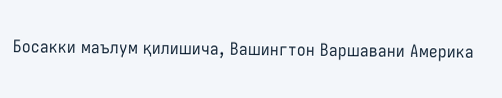Босакки маълум қилишича, Вашингтон Варшавани Америка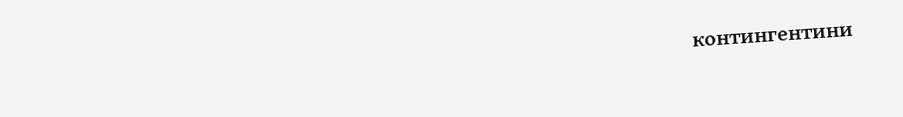контингентини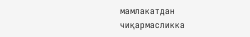мамлакатдан чиқармасликка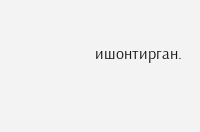ишонтирган.